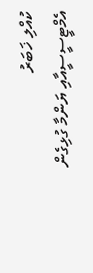ކުއްލި ޚަބަރު
އެމްޓީސީސީއާއި ޔަންމާ ގުޅިގެން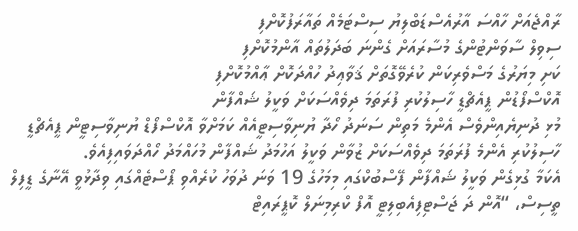ރާއްޖެއަށް ހާއްސަ އާރުއެސްޑަބްލިޔު ސިސްޓަމެއް ތައާރަފުކޮށްފި
ސިވިލް ސާވަންޓުންގެ މުސާރައަށް ގެންނަ ބަދަލުތައް އާންމުކޮށްފި
ކަށި މިޔަރުގެ މަސްވެރިކަން ކުރެވޭގޮތަށް ޤަވާޢިދު ހުއްދަކޮށް ޢާއްމުކޮށްފި
އޮކްސްފޯޑުން ޕީއެޗްޑީ ހާސިލުކުރި ފުރަތަމަ ދިވެއްސަކަށް ވަކީލު ޝައްފާން
މުޅި ދުނިޔެއިންވެސް އެންމެ މަތިން ސަނަދު ހޯދާ ޔުނިވާސިޓީއެއް ކަމަށްވާ އޮކްސްފޯޑް ޔުނިވާސިޓީން ޕީއެޗްޑީ ހާސިލުކުރި އެންމެ ފުރަތަމަ ދިވެއްސަކަށް ޒުވާން ވަކީލު އަހުމަދު ޝައްފާން މުހައްމަދު ހޯއްދަވައިފިއެވެ.
އެކަމާ ގުޅިގެން ވަކީލު ޝައްފާން ފޭސްބުކްގައި މިމަހުގެ 19 ވަނަ ދުވަހު ކުރެއްވި ޕޯސްޓެއްގައި ވިދާޅުވީ އޭނާގެ ޑީފިލް ތީސިސް، “އޮން ދަ ޖަސްޓިފިއެބިލިޓީ އޮފް ކްރިމިނަލް ކޮޕީރައިޓް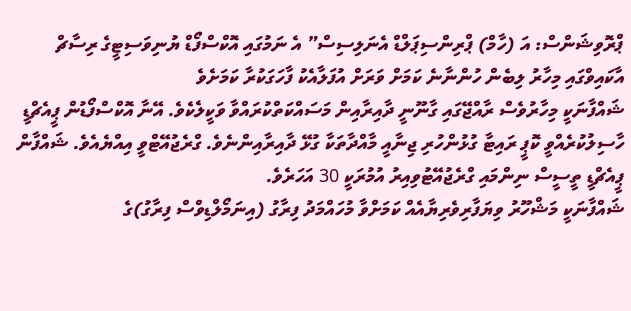ޕްރޮވިޝަންސް: އަ (ހާމް) ޕްރިންސިޕަލްޑް އެނަލިސިސް” އެ ނަމުގައި އޮކްސްފޯޑް ޔުނިވަސިޓީގެ ރިސާޗް އާކައިވްގައި މިހާރު ލިބެން ހުންނާނެ ކަމަށް ވަރަށް އުފަލާއެކު ފާހަގަކުރާ ކަމަށެވެ
ޝައްފާނަކީ މިހާރުވެސް ރާއްޖޭގައި ގާނޫނީ ދާއިރާއިން މަސައްކަތްކުރައްވާ ވަކީލެކެވެ. އޭނާ އޮކްސްފޯޑުން ޕީއެޗްޑީ ހާސިލުކުރެއްވީ ކޮޕީ ރައިޓާ ގުޅުންހުރި ޖިނާއީ މާއްދާތަކާ ގުޅޭ ދާއިރާއިންނެވެ. ގްރެޖުއޭޓްވީ އިއްޔެއެވެ. ޝައްފާން ޕީއެޗްޑީ ތީސީސް ނިންމައި ގްރެޖުއޭޓުވިއިރު އުމުރަކީ 30 އަހަރެވެ.
ޝައްފާނަކީ މަޝްހޫރު ވިޔަފާރިވެރިޔާއެއް ކަމަށްވާ މުހައްމަދު ފިރާގު (އިނަމޯލްޑިވްސް ފިރާގު)ގެ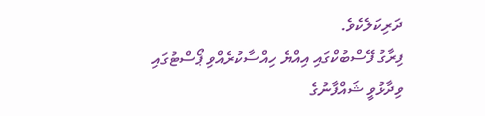ދަރިކަލެކެވެ.
ފިރާގު ފޭސްބުކްގައި އިއްޔެ ހިއްސާކުރެއްވި ޕޯސްޓުގައި ވިދާޅުވީ ޝައްފާނުގެ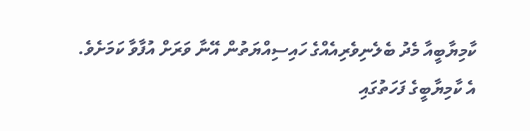ކާމިޔާބީއާ މެދު ބެލެނިވެރިއެއްގެ ހައިސިއްޔަތުން އޭނާ ވަރަށް އުފާވާ ކަމަށެވެ.
އެ ކާމިޔާބީގެ ފަހަތުގައި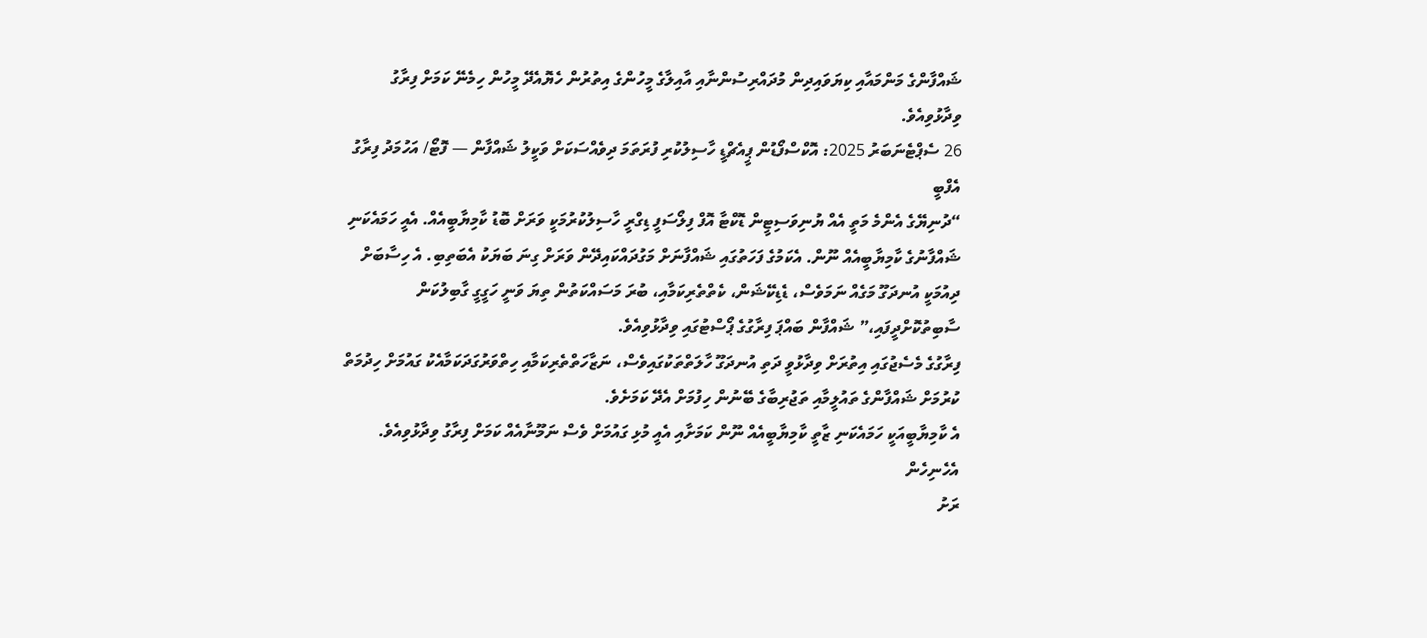ޝައްފާންގެ މަންމައާއި ކިޔަވައިދިން މުދައްރިސުންނާއި އާއިލާގެ މީހުންގެ އިތުރުން ހެޔޮއެދޭ މީހުން ހިމެނޭ ކަމަށް ފިރާގު ވިދާޅުވިއެވެ.
26 ސެޕްޓެނަބަރު 2025: އޮކްސްފޯޑުން ޕީއެޗްޑީ ހާސިލުކުރި ފުރަތަމަ ދިވެއްސަކަށް ވަކީލު ޝައްފާން — ފޮޓޯ/ އަހުމަދު ފިރާގު އެފްބީ
“ދުނިޔޭގެ އެންމެ މަތީ އެއް ޔުނިވަސިޓީން ޑޮކްޓާ އޮފް ފިލޯސަފީ ޑިގްރީ ހާސިލުކުރުމަކީ ވަރަށް ބޮޑު ކާމިޔާބީއެއް. އެއީ ހަމައެކަނި ޝައްފާނުގެ ކާމިޔާބީއެއް ނޫން. އެކަމުގެ ފަހަތުގައި ޝައްފާނަށް މަގުދައްކައިދޭން ވަރަށް ގިނަ ބަޔަކު އެބަތިބި. އެ ހިސާބަށް ދިއުމަކީ އުނދަގޫ މަގެއް ނަމަވެސް، ޑެޑިކޭޝަން، ކެތްތެރިކަމާއި، ބުރަ މަސައްކަތުން ތިޔަ ވަނީ ހަގީގީ ގާބިލުކަން ސާބިތުކޮށްދީފައި،” ޝައްފާން ބައްޕަ ފިރާގުގެ ޕޯސްޓުގައި ވިދާޅުވިއެވެ.
ފިރާގުގެ މެސެޖުގައި އިތުރަށް ވިދާޅުވީ ދަތި އުނދަގޫ ހާލަތްތަކުގައިވެސް، ނަޒާހަތްތެރިކަމާއި ހިތްވަރުގަދަކަމާއެކު ގައުމަށް ހިދުމަތް ކުރުމަށް ޝައްފާންގެ ތައުލީމާއި ތަޖުރިބާގެ ބޭނުން ހިފުމަށް އެދޭ ކަމަށެވެ.
އެ ކާމިޔާބީއަކީ ހަމައެކަނި ޒާތީ ކާމިޔާބީއެއް ނޫން ކަމަށާއި އެއީ މުޅި ގައުމަށް ވެސް ނަމޫނާއެއް ކަމަށް ފިރާގު ވިދާޅުވިއެވެ.
އެހެނިހެން
ރަށު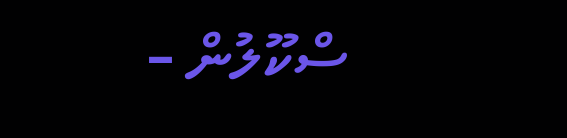ސްކޫލުން –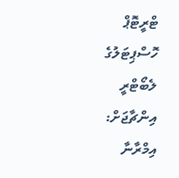ޓްރީޓޮޕް ހޮސްޕިޓަލުގެ ލެބޯޓްރީ އިންޗާޖަށް: އިމްރާނާ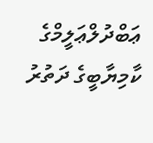ޢަބްދުލްޢަލީމްގެ ކާމިޔާބީގެ ދަތުރު